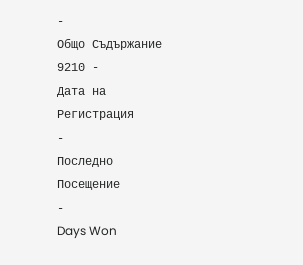-
Общо Съдържание
9210 -
Дата на Регистрация
-
Последно Посещение
-
Days Won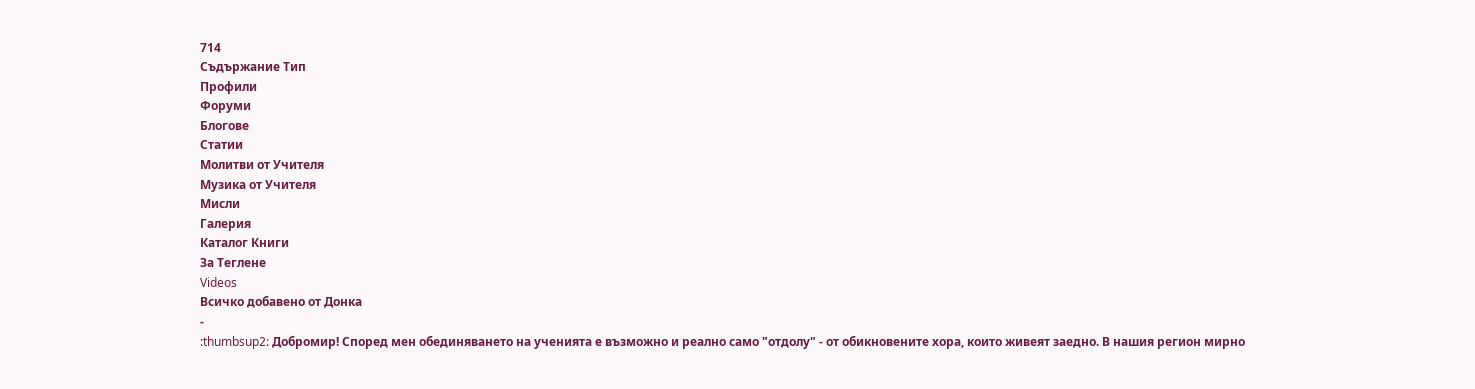714
Съдържание Тип
Профили
Форуми
Блогове
Статии
Молитви от Учителя
Музика от Учителя
Мисли
Галерия
Каталог Книги
За Теглене
Videos
Всичко добавено от Донка
-
:thumbsup2: Добромир! Според мен обединяването на ученията е възможно и реално само "отдолу" - от обикновените хора, които живеят заедно. В нашия регион мирно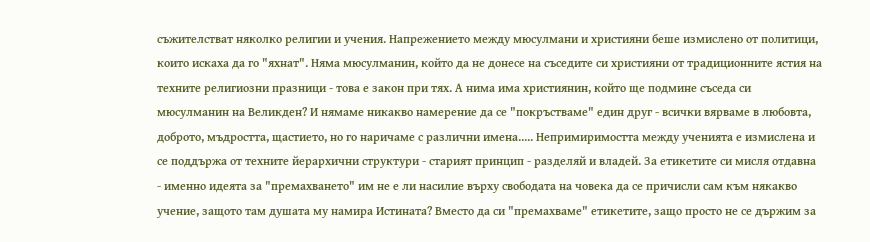съжителстват няколко религии и учения. Напрежението между мюсулмани и християни беше измислено от политици, които искаха да го "яхнат". Няма мюсулманин, който да не донесе на съседите си християни от традиционните ястия на техните религиозни празници - това е закон при тях. А нима има християнин, който ще подмине съседа си мюсулманин на Великден? И нямаме никакво намерение да се "покръстваме" един друг - всички вярваме в любовта, доброто, мъдростта, щастието, но го наричаме с различни имена..... Непримиримостта между ученията е измислена и се поддържа от техните йерархични структури - старият принцип - разделяй и владей. За етикетите си мисля отдавна - именно идеята за "премахването" им не е ли насилие върху свободата на човека да се причисли сам към някакво учение, защото там душата му намира Истината? Вместо да си "премахваме" етикетите, защо просто не се държим за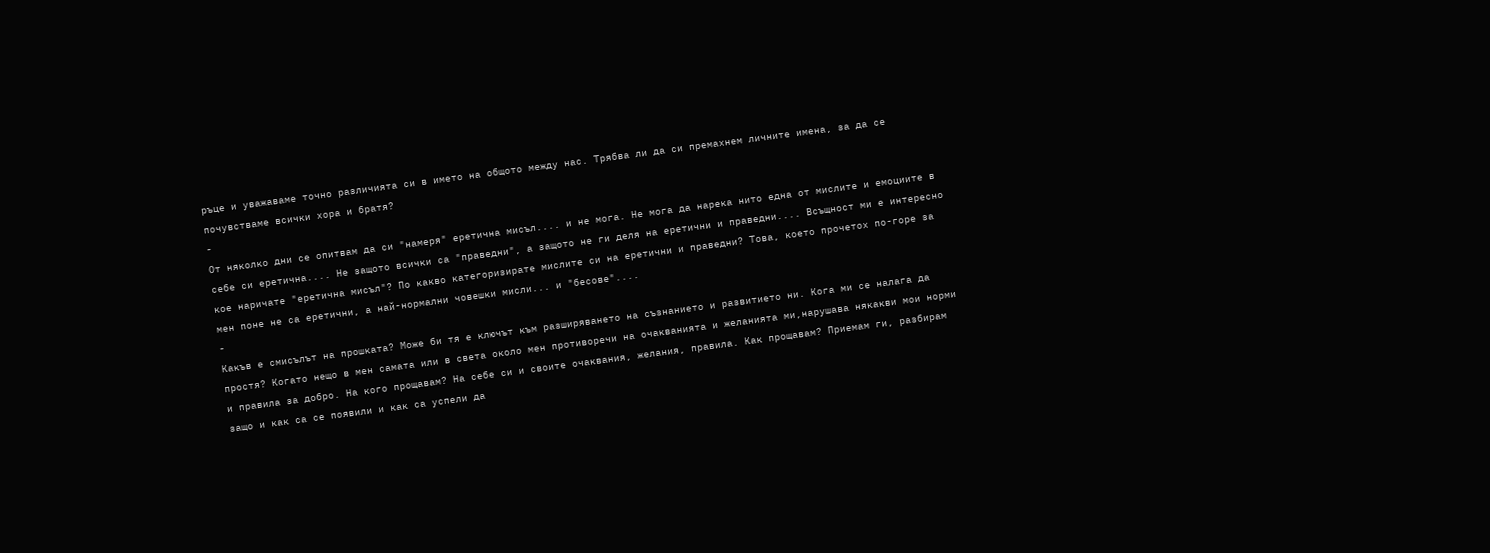ръце и уважаваме точно различията си в името на общото между нас. Трябва ли да си премахнем личните имена, за да се почувстваме всички хора и братя?
-
От няколко дни се опитвам да си "намеря" еретична мисъл.... и не мога. Не мога да нарека нито една от мислите и емоциите в себе си еретична.... Не защото всички са "праведни", а защото не ги деля на еретични и праведни.... Всъщност ми е интересно кое наричате "еретична мисъл"? По какво категоризирате мислите си на еретични и праведни? Това, което прочетох по-горе за мен поне не са еретични, а най-нормални човешки мисли... и "бесове"....
-
Какъв е смисълът на прошката? Може би тя е ключът към разширяването на съзнанието и развитието ни. Кога ми се налага да простя? Когато нещо в мен самата или в света около мен противоречи на очакванията и желанията ми,нарушава някакви мои норми и правила за добро. На кого прощавам? На себе си и своите очаквания, желания, правила. Как прощавам? Приемам ги, разбирам защо и как са се появили и как са успели да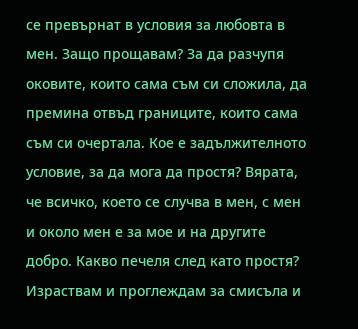се превърнат в условия за любовта в мен. Защо прощавам? За да разчупя оковите, които сама съм си сложила, да премина отвъд границите, които сама съм си очертала. Кое е задължителното условие, за да мога да простя? Вярата, че всичко, което се случва в мен, с мен и около мен е за мое и на другите добро. Какво печеля след като простя? Израствам и проглеждам за смисъла и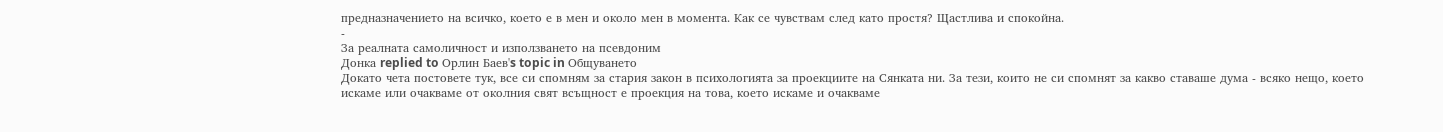предназначението на всичко, което е в мен и около мен в момента. Как се чувствам след като простя? Щастлива и спокойна.
-
За реалната самоличност и използването на псевдоним
Донка replied to Орлин Баев's topic in Общуването
Докато чета постовете тук, все си спомням за стария закон в психологията за проекциите на Сянката ни. За тези, които не си спомнят за какво ставаше дума - всяко нещо, което искаме или очакваме от околния свят всъщност е проекция на това, което искаме и очакваме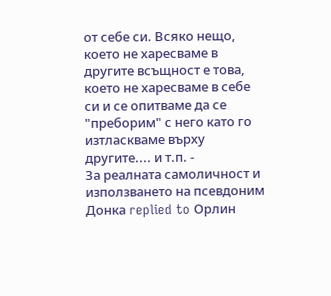от себе си. Всяко нещо, което не харесваме в другите всъщност е това, което не харесваме в себе си и се опитваме да се "преборим" с него като го изтласкваме върху другите.... и т.п. -
За реалната самоличност и използването на псевдоним
Донка replied to Орлин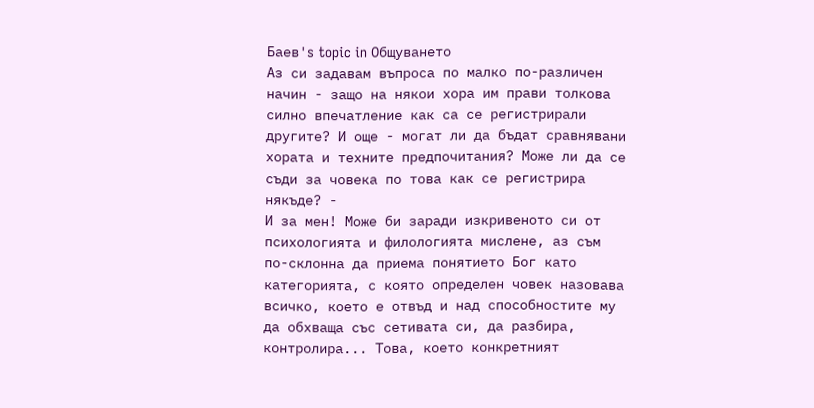Баев's topic in Общуването
Аз си задавам въпроса по малко по-различен начин - защо на някои хора им прави толкова силно впечатление как са се регистрирали другите? И още - могат ли да бъдат сравнявани хората и техните предпочитания? Може ли да се съди за човека по това как се регистрира някъде? -
И за мен! Може би заради изкривеното си от психологията и филологията мислене, аз съм по-склонна да приема понятието Бог като категорията, с която определен човек назовава всичко, което е отвъд и над способностите му да обхваща със сетивата си, да разбира, контролира... Това, което конкретният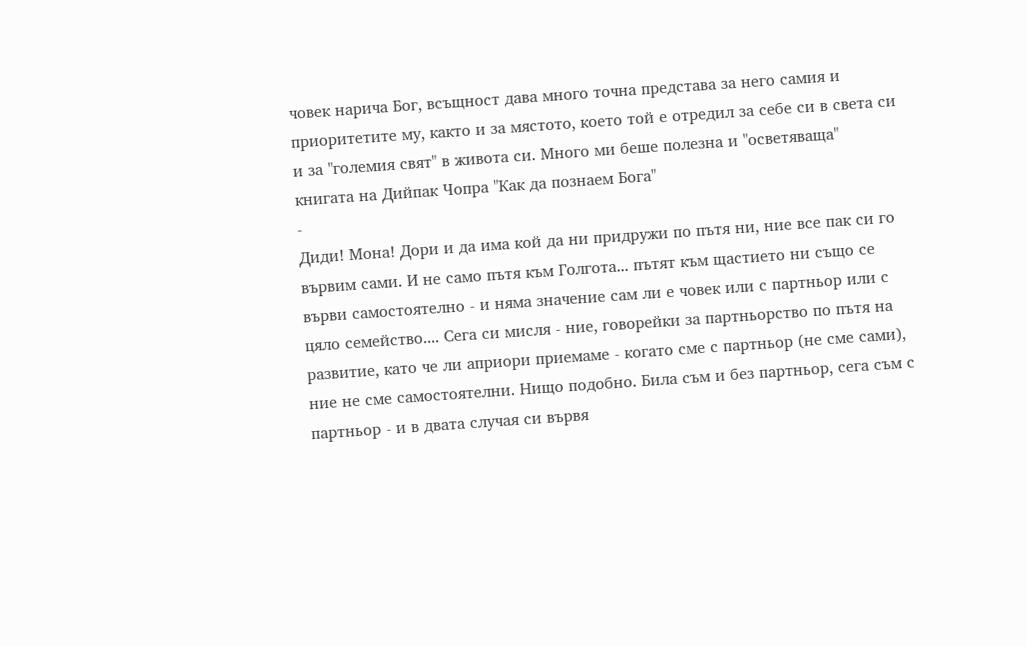човек нарича Бог, всъщност дава много точна представа за него самия и приоритетите му, както и за мястото, което той е отредил за себе си в света си и за "големия свят" в живота си. Много ми беше полезна и "осветяваща" книгата на Дийпак Чопра "Как да познаем Бога"
-
Диди! Мона! Дори и да има кой да ни придружи по пътя ни, ние все пак си го вървим сами. И не само пътя към Голгота... пътят към щастието ни също се върви самостоятелно - и няма значение сам ли е човек или с партньор или с цяло семейство.... Сега си мисля - ние, говорейки за партньорство по пътя на развитие, като че ли априори приемаме - когато сме с партньор (не сме сами), ние не сме самостоятелни. Нищо подобно. Била съм и без партньор, сега съм с партньор - и в двата случая си вървя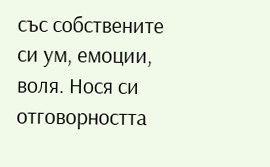със собствените си ум, емоции, воля. Нося си отговорността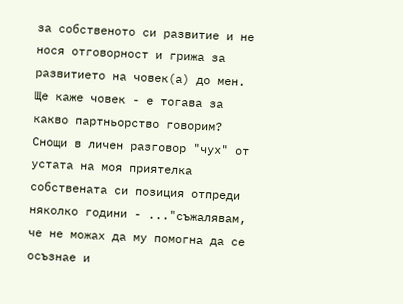за собственото си развитие и не нося отговорност и грижа за развитието на човек(а) до мен. Ще каже човек - е тогава за какво партньорство говорим? Снощи в личен разговор "чух" от устата на моя приятелка собствената си позиция отпреди няколко години - ..."съжалявам, че не можах да му помогна да се осъзнае и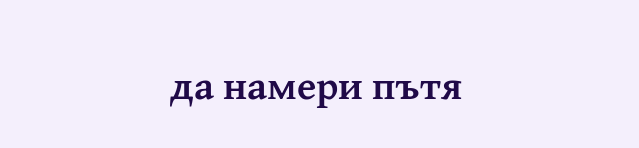да намери пътя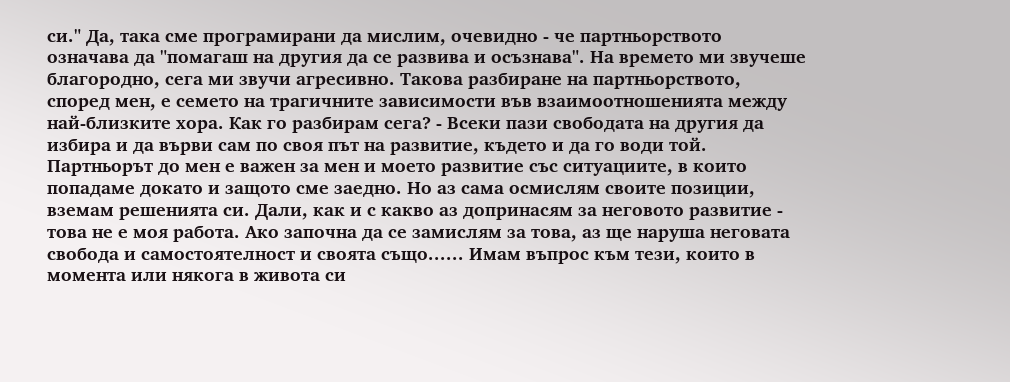си." Да, така сме програмирани да мислим, очевидно - че партньорството означава да "помагаш на другия да се развива и осъзнава". На времето ми звучеше благородно, сега ми звучи агресивно. Такова разбиране на партньорството, според мен, е семето на трагичните зависимости във взаимоотношенията между най-близките хора. Как го разбирам сега? - Всеки пази свободата на другия да избира и да върви сам по своя път на развитие, където и да го води той. Партньорът до мен е важен за мен и моето развитие със ситуациите, в които попадаме докато и защото сме заедно. Но аз сама осмислям своите позиции, вземам решенията си. Дали, как и с какво аз допринасям за неговото развитие - това не е моя работа. Ако започна да се замислям за това, аз ще наруша неговата свобода и самостоятелност и своята също...... Имам въпрос към тези, които в момента или някога в живота си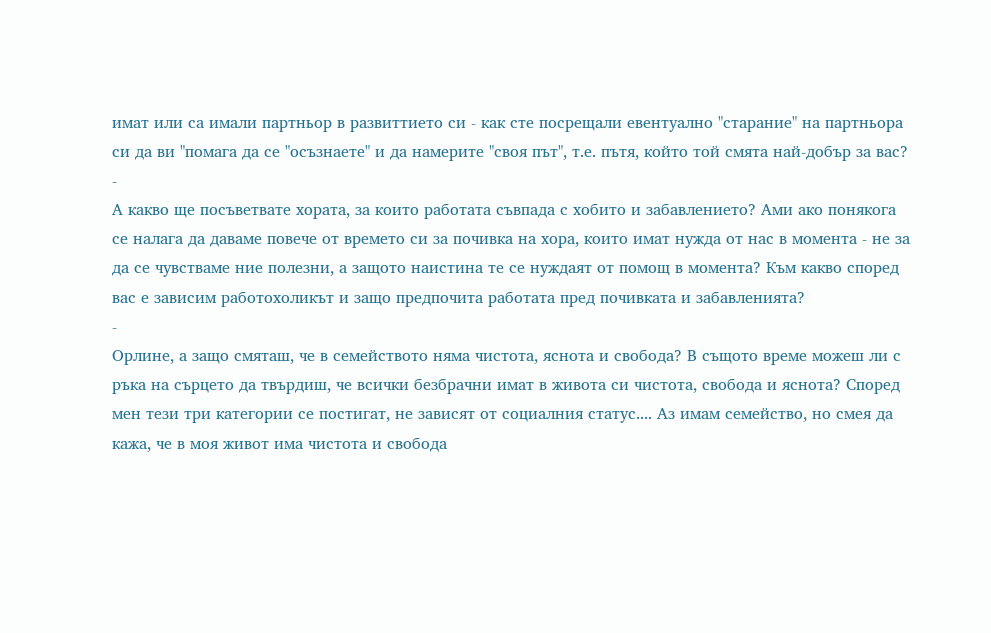имат или са имали партньор в развиттието си - как сте посрещали евентуално "старание" на партньора си да ви "помага да се "осъзнаете" и да намерите "своя път", т.е. пътя, който той смята най-добър за вас?
-
А какво ще посъветвате хората, за които работата съвпада с хобито и забавлението? Ами ако понякога се налага да даваме повече от времето си за почивка на хора, които имат нужда от нас в момента - не за да се чувстваме ние полезни, а защото наистина те се нуждаят от помощ в момента? Към какво според вас е зависим работохоликът и защо предпочита работата пред почивката и забавленията?
-
Орлине, а защо смяташ, че в семейството няма чистота, яснота и свобода? В същото време можеш ли с ръка на сърцето да твърдиш, че всички безбрачни имат в живота си чистота, свобода и яснота? Според мен тези три категории се постигат, не зависят от социалния статус.... Аз имам семейство, но смея да кажа, че в моя живот има чистота и свобода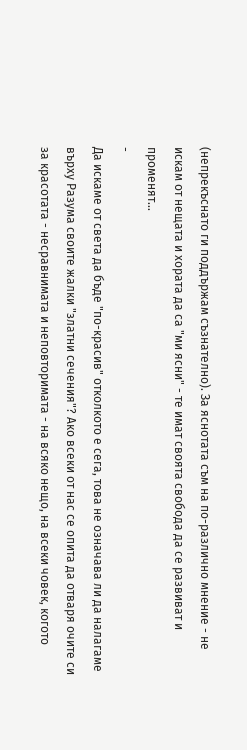(непрекъснато ги поддържам съзнателно). За яснотата съм на по-различно мнение - не искам от нещата и хората да са "ми ясни" - те имат своята свобода да се развиват и променят...
-
Да искаме от света да бъде "по-красив" отколкото е сега, това не означава ли да налагаме върху Разума своите жалки "златни сечения"? Ако всеки от нас се опита да отваря очите си за красотата - несравнимата и неповторимата - на всяко нещо, на всеки човек, когото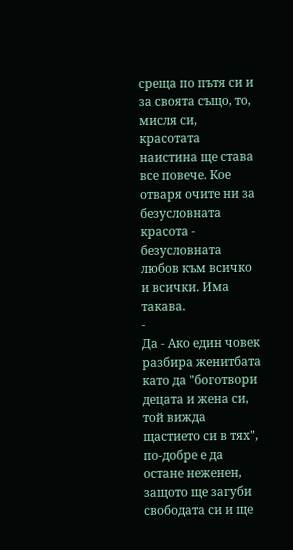среща по пътя си и за своята също, то, мисля си, красотата наистина ще става все повече. Кое отваря очите ни за безусловната красота - безусловната любов към всичко и всички. Има такава.
-
Да - Ако един човек разбира женитбата като да "боготвори децата и жена си, той вижда щастието си в тях", по-добре е да остане неженен, защото ще загуби свободата си и ще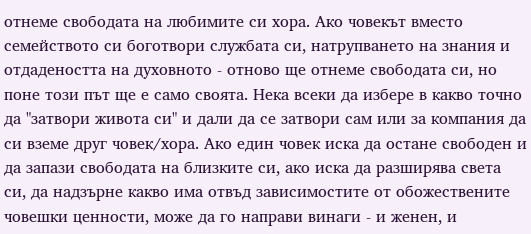отнеме свободата на любимите си хора. Ако човекът вместо семейството си боготвори службата си, натрупването на знания и отдадеността на духовното - отново ще отнеме свободата си, но поне този път ще е само своята. Нека всеки да избере в какво точно да "затвори живота си" и дали да се затвори сам или за компания да си вземе друг човек/хора. Ако един човек иска да остане свободен и да запази свободата на близките си, ако иска да разширява света си, да надзърне какво има отвъд зависимостите от обожествените човешки ценности, може да го направи винаги - и женен, и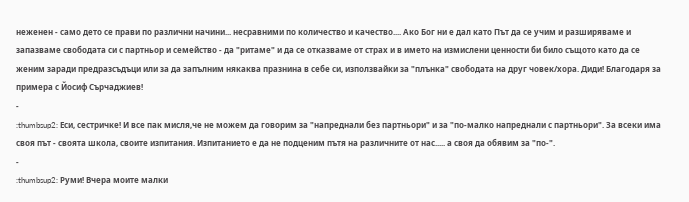неженен - само дето се прави по различни начини... несравними по количество и качество.... Ако Бог ни е дал като Път да се учим и разширяваме и запазваме свободата си с партньор и семейство - да "ритаме" и да се отказваме от страх и в името на измислени ценности би било същото като да се женим заради предразсъдъци или за да запълним някаква празнина в себе си, използвайки за "плънка" свободата на друг човек/хора. Диди! Благодаря за примера с Йосиф Сърчаджиев!
-
:thumbsup2: Еси, сестричке! И все пак мисля,че не можем да говорим за "напреднали без партньори" и за "по-малко напреднали с партньори". За всеки има своя път - своята школа, своите изпитания. Изпитанието е да не подценим пътя на различните от нас..... а своя да обявим за "по-".
-
:thumbsup2: Руми! Вчера моите малки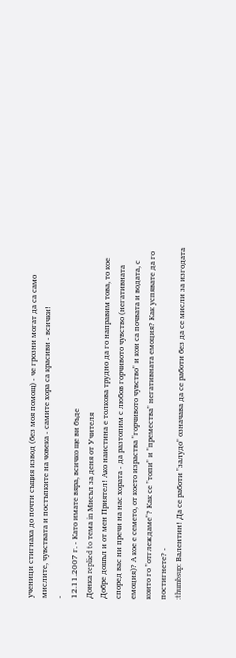ученици стигнаха до почти същия извод (без моя помощ) - че грозни могат да са само мислите, чувствата и постъпките на човека - самите хора са красиви - всички!
-
12.11.2007 г. - Като имате вяра, всичко ще ви бъде
Донка replied to тема in Мисъл за деня от Учителя
Добре дошъл и от мен Приятел! Ако наистина е толкова трудно да го направим това, то кое според вас ни пречи на нас хората - да разтопим с любов горчивото чувство (негативната емоция)? А кое е семето, от което израства "горчивото чувство" и кои са почвата и водата, с които го "отглеждаме"? Как се "топи" и "премества" негативната емоция? Как успявате да го постигнете? -
:thumbsup: Валентин! Да се работи "залудо" означава да се работи без да се мисли за изгодата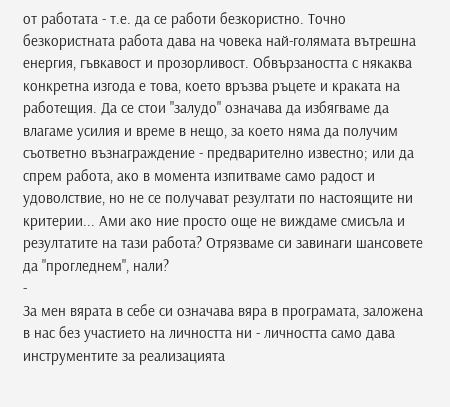от работата - т.е. да се работи безкористно. Точно безкористната работа дава на човека най-голямата вътрешна енергия, гъвкавост и прозорливост. Обвързаността с някаква конкретна изгода е това, което връзва ръцете и краката на работещия. Да се стои "залудо" означава да избягваме да влагаме усилия и време в нещо, за което няма да получим съответно възнаграждение - предварително известно; или да спрем работа, ако в момента изпитваме само радост и удоволствие, но не се получават резултати по настоящите ни критерии... Ами ако ние просто още не виждаме смисъла и резултатите на тази работа? Отрязваме си завинаги шансовете да "прогледнем", нали?
-
За мен вярата в себе си означава вяра в програмата, заложена в нас без участието на личността ни - личността само дава инструментите за реализацията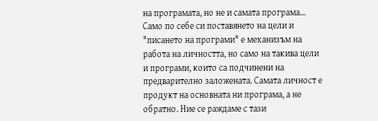на програмата, но не и самата програма... Само по себе си поставянето на цели и "писането на програми" е механизъм на работа на личността, но само на такива цели и програми, които са подчинени на предварително заложената. Самата личност е продукт на основната ни програма, а не обратно. Ние се раждаме с тази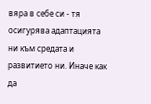вяра в себе си - тя осигурява адаптацията ни към средата и развитието ни. Иначе как да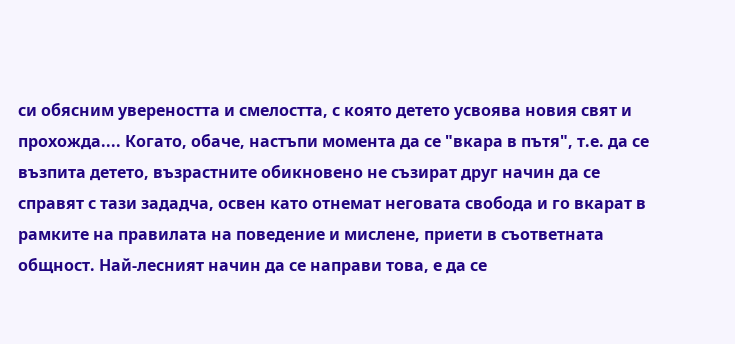си обясним увереността и смелостта, с която детето усвоява новия свят и прохожда.... Когато, обаче, настъпи момента да се "вкара в пътя", т.е. да се възпита детето, възрастните обикновено не съзират друг начин да се справят с тази зададча, освен като отнемат неговата свобода и го вкарат в рамките на правилата на поведение и мислене, приети в съответната общност. Най-лесният начин да се направи това, е да се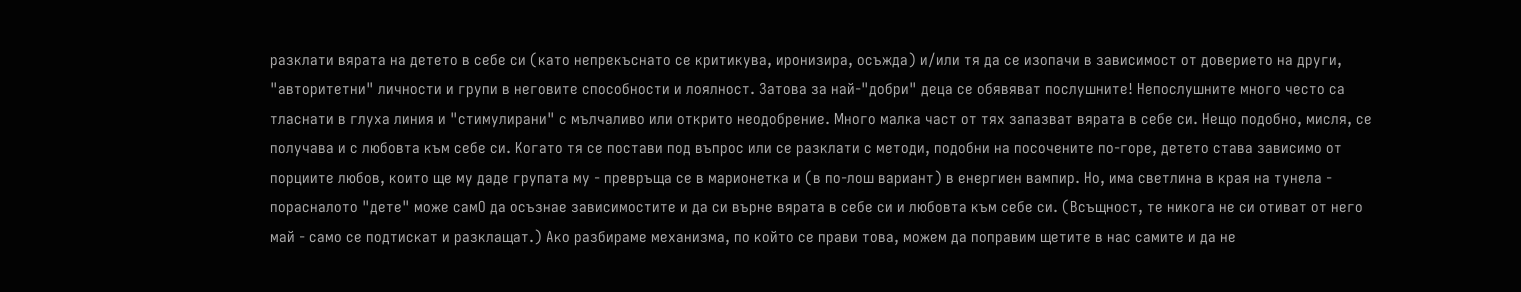разклати вярата на детето в себе си (като непрекъснато се критикува, иронизира, осъжда) и/или тя да се изопачи в зависимост от доверието на други, "авторитетни" личности и групи в неговите способности и лоялност. Затова за най-"добри" деца се обявяват послушните! Непослушните много често са тласнати в глуха линия и "стимулирани" с мълчаливо или открито неодобрение. Много малка част от тях запазват вярата в себе си. Нещо подобно, мисля, се получава и с любовта към себе си. Когато тя се постави под въпрос или се разклати с методи, подобни на посочените по-горе, детето става зависимо от порциите любов, които ще му даде групата му - превръща се в марионетка и (в по-лош вариант) в енергиен вампир. Но, има светлина в края на тунела - порасналото "дете" може самО да осъзнае зависимостите и да си върне вярата в себе си и любовта към себе си. (Всъщност, те никога не си отиват от него май - само се подтискат и разклащат.) Ако разбираме механизма, по който се прави това, можем да поправим щетите в нас самите и да не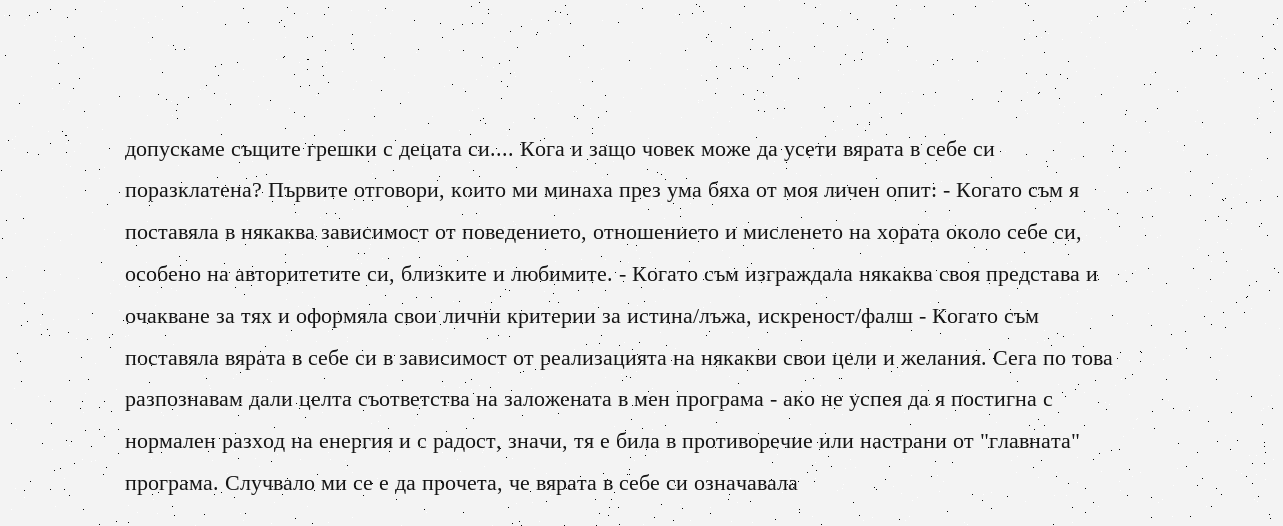допускаме същите грешки с децата си.... Кога и защо човек може да усети вярата в себе си поразклатена? Първите отговори, които ми минаха през ума бяха от моя личен опит: - Когато съм я поставяла в някаква зависимост от поведението, отношението и мисленето на хората около себе си, особено на авторитетите си, близките и любимите. - Когато съм изграждала някаква своя представа и очакване за тях и оформяла свои лични критерии за истина/лъжа, искреност/фалш - Когато съм поставяла вярата в себе си в зависимост от реализацията на някакви свои цели и желания. Сега по това разпознавам дали целта съответства на заложената в мен програма - ако не успея да я постигна с нормален разход на енергия и с радост, значи, тя е била в противоречие или настрани от "главната" програма. Случвало ми се е да прочета, че вярата в себе си означавала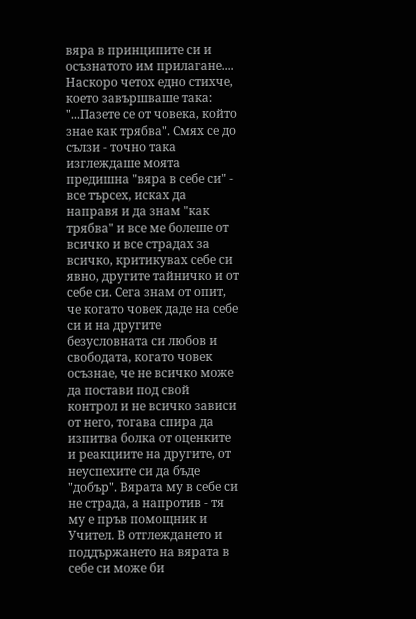вяра в принципите си и осъзнатото им прилагане.... Наскоро четох едно стихче, което завършваше така: "...Пазете се от човека, който знае как трябва". Смях се до сълзи - точно така изглеждаше моята предишна "вяра в себе си" - все търсех, исках да направя и да знам "как трябва" и все ме болеше от всичко и все страдах за всичко, критикувах себе си явно, другите тайничко и от себе си. Сега знам от опит, че когато човек даде на себе си и на другите безусловната си любов и свободата, когато човек осъзнае, че не всичко може да постави под свой контрол и не всичко зависи от него, тогава спира да изпитва болка от оценките и реакциите на другите, от неуспехите си да бъде "добър". Вярата му в себе си не страда, а напротив - тя му е пръв помощник и Учител. В отглеждането и поддържането на вярата в себе си може би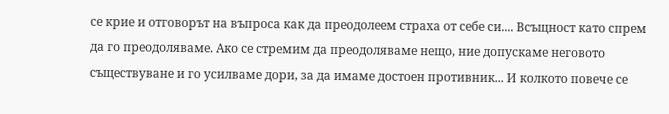се крие и отговорът на въпроса как да преодолеем страха от себе си.... Всъщност като спрем да го преодоляваме. Ако се стремим да преодоляваме нещо, ние допускаме неговото съществуване и го усилваме дори, за да имаме достоен противник... И колкото повече се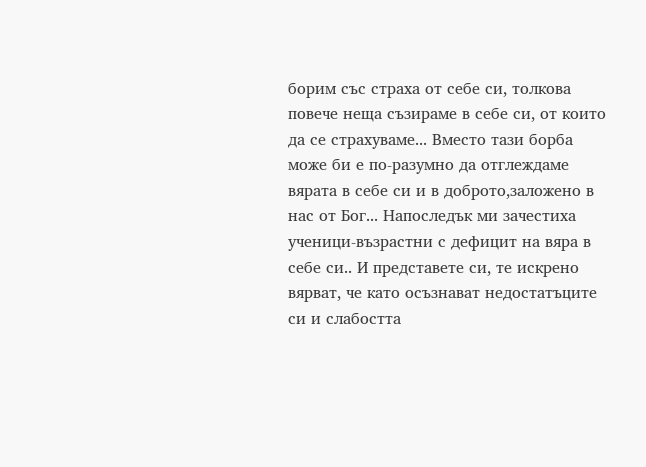борим със страха от себе си, толкова повече неща съзираме в себе си, от които да се страхуваме... Вместо тази борба може би е по-разумно да отглеждаме вярата в себе си и в доброто,заложено в нас от Бог... Напоследък ми зачестиха ученици-възрастни с дефицит на вяра в себе си.. И представете си, те искрено вярват, че като осъзнават недостатъците си и слабостта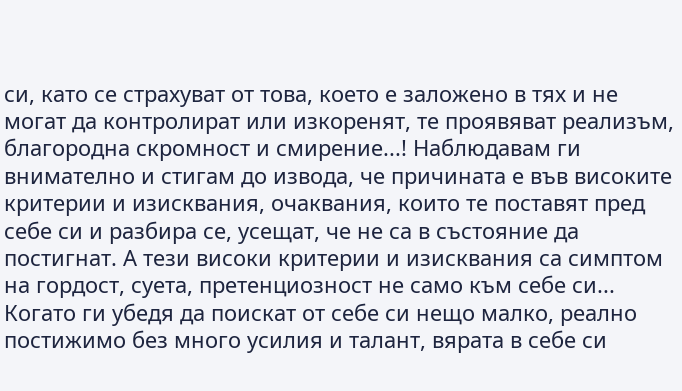си, като се страхуват от това, което е заложено в тях и не могат да контролират или изкоренят, те проявяват реализъм, благородна скромност и смирение...! Наблюдавам ги внимателно и стигам до извода, че причината е във високите критерии и изисквания, очаквания, които те поставят пред себе си и разбира се, усещат, че не са в състояние да постигнат. А тези високи критерии и изисквания са симптом на гордост, суета, претенциозност не само към себе си... Когато ги убедя да поискат от себе си нещо малко, реално постижимо без много усилия и талант, вярата в себе си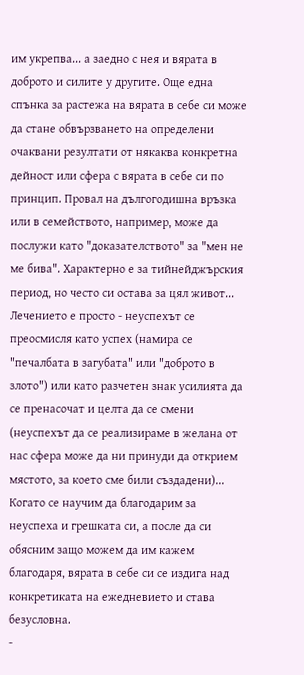им укрепва... а заедно с нея и вярата в доброто и силите у другите. Още една спънка за растежа на вярата в себе си може да стане обвързването на определени очаквани резултати от някаква конкретна дейност или сфера с вярата в себе си по принцип. Провал на дългогодишна връзка или в семейството, например, може да послужи като "доказателството" за "мен не ме бива". Характерно е за тийнейджърския период, но често си остава за цял живот... Лечението е просто - неуспехът се преосмисля като успех (намира се "печалбата в загубата" или "доброто в злото") или като разчетен знак усилията да се пренасочат и целта да се смени (неуспехът да се реализираме в желана от нас сфера може да ни принуди да открием мястото, за което сме били създадени)... Когато се научим да благодарим за неуспеха и грешката си, а после да си обясним защо можем да им кажем благодаря, вярата в себе си се издига над конкретиката на ежедневието и става безусловна.
-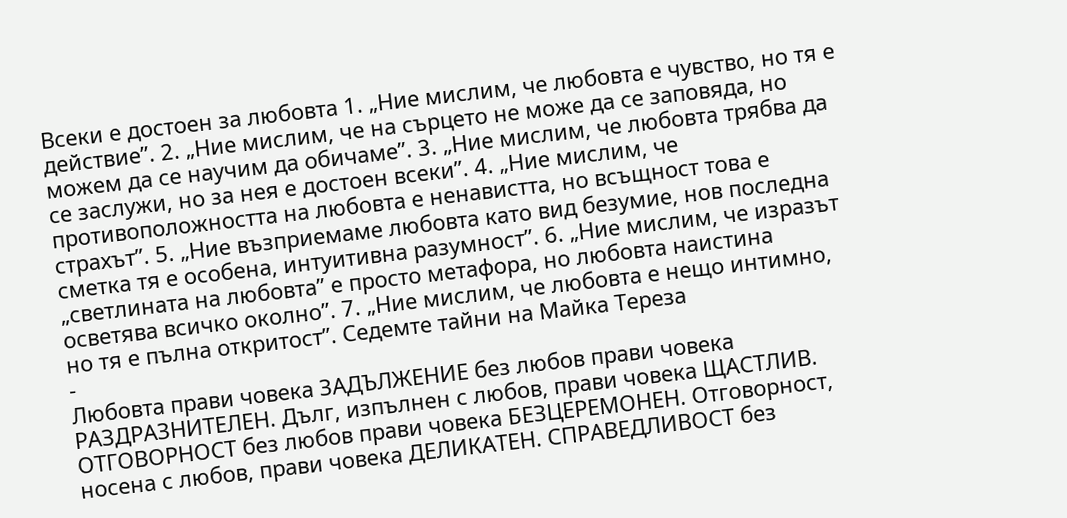Всеки е достоен за любовта 1. „Ние мислим, че любовта е чувство, но тя е действие”. 2. „Ние мислим, че на сърцето не може да се заповяда, но можем да се научим да обичаме”. 3. „Ние мислим, че любовта трябва да се заслужи, но за нея е достоен всеки”. 4. „Ние мислим, че противоположността на любовта е ненавистта, но всъщност това е страхът”. 5. „Ние възприемаме любовта като вид безумие, нов последна сметка тя е особена, интуитивна разумност”. 6. „Ние мислим, че изразът „светлината на любовта” е просто метафора, но любовта наистина осветява всичко околно”. 7. „Ние мислим, че любовта е нещо интимно, но тя е пълна откритост”. Седемте тайни на Майка Тереза
-
Любовта прави човека ЗАДЪЛЖЕНИЕ без любов прави човека РАЗДРАЗНИТЕЛЕН. Дълг, изпълнен с любов, прави човека ЩАСТЛИВ. ОТГОВОРНОСТ без любов прави човека БЕЗЦЕРЕМОНЕН. Отговорност, носена с любов, прави човека ДЕЛИКАТЕН. СПРАВЕДЛИВОСТ без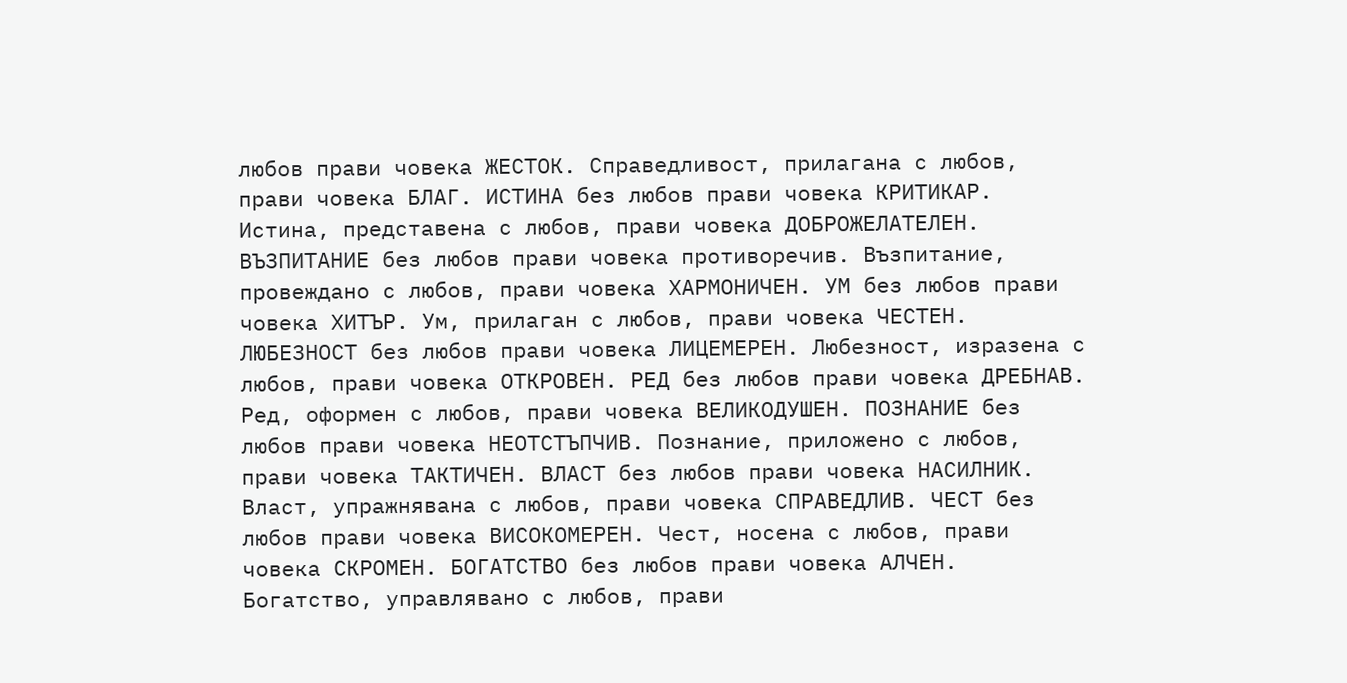любов прави човека ЖЕСТОК. Справедливост, прилагана с любов, прави човека БЛАГ. ИСТИНА без любов прави човека КРИТИКАР. Истина, представена с любов, прави човека ДОБРОЖЕЛАТЕЛЕН. ВЪЗПИТАНИЕ без любов прави човека противоречив. Възпитание, провеждано с любов, прави човека ХАРМОНИЧЕН. УМ без любов прави човека ХИТЪР. Ум, прилаган с любов, прави човека ЧЕСТЕН. ЛЮБЕЗНОСТ без любов прави човека ЛИЦЕМЕРЕН. Любезност, изразена с любов, прави човека ОТКРОВЕН. РЕД без любов прави човека ДРЕБНАВ. Ред, оформен с любов, прави човека ВЕЛИКОДУШЕН. ПОЗНАНИЕ без любов прави човека НЕОТСТЪПЧИВ. Познание, приложено с любов, прави човека ТАКТИЧЕН. ВЛАСТ без любов прави човека НАСИЛНИК. Власт, упражнявана с любов, прави човека СПРАВЕДЛИВ. ЧЕСТ без любов прави човека ВИСОКОМЕРЕН. Чест, носена с любов, прави човека СКРОМЕН. БОГАТСТВО без любов прави човека АЛЧЕН. Богатство, управлявано с любов, прави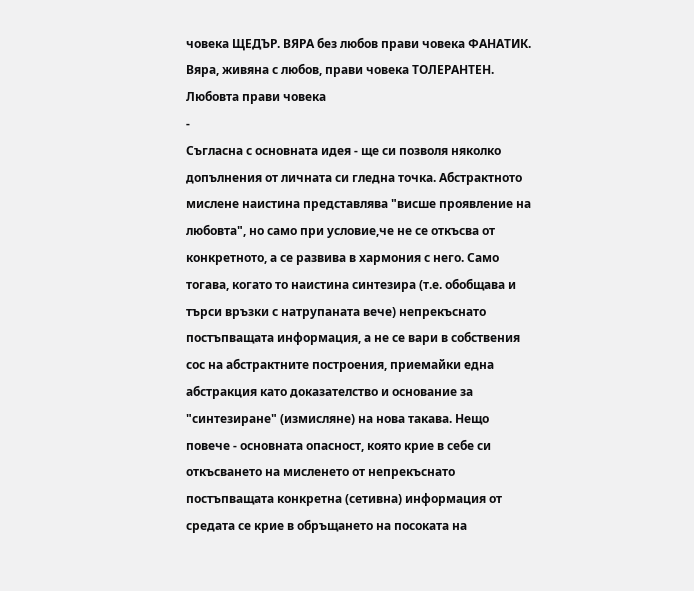човека ЩЕДЪР. ВЯРА без любов прави човека ФАНАТИК. Вяра, живяна с любов, прави човека ТОЛЕРАНТЕН. Любовта прави човека
-
Съгласна с основната идея - ще си позволя няколко допълнения от личната си гледна точка. Абстрактното мислене наистина представлява "висше проявление на любовта", но само при условие,че не се откъсва от конкретното, а се развива в хармония с него. Само тогава, когато то наистина синтезира (т.е. обобщава и търси връзки с натрупаната вече) непрекъснато постъпващата информация, а не се вари в собствения сос на абстрактните построения, приемайки една абстракция като доказателство и основание за "синтезиране" (измисляне) на нова такава. Нещо повече - основната опасност, която крие в себе си откъсването на мисленето от непрекъснато постъпващата конкретна (сетивна) информация от средата се крие в обръщането на посоката на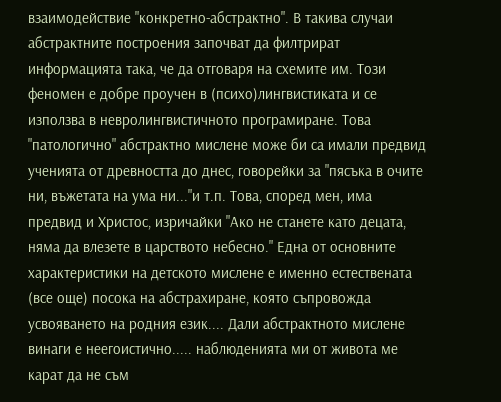взаимодействие "конкретно-абстрактно". В такива случаи абстрактните построения започват да филтрират информацията така, че да отговаря на схемите им. Този феномен е добре проучен в (психо)лингвистиката и се използва в невролингвистичното програмиране. Това "патологично" абстрактно мислене може би са имали предвид ученията от древността до днес, говорейки за "пясъка в очите ни, въжетата на ума ни..."и т.п. Това, според мен, има предвид и Христос, изричайки "Ако не станете като децата, няма да влезете в царството небесно." Една от основните характеристики на детското мислене е именно естествената (все още) посока на абстрахиране, която съпровожда усвояването на родния език.... Дали абстрактното мислене винаги е неегоистично..... наблюденията ми от живота ме карат да не съм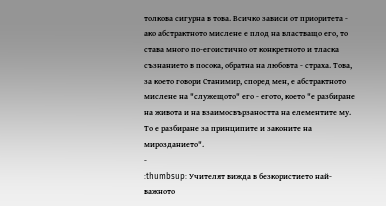толкова сигурна в това. Всичко зависи от приоритета - ако абстрактното мислене е плод на властващо его, то става много по-егоистично от конкретното и тласка съзнанието в посока, обратна на любовта - страха. Това, за което говори Станимир, според мен, е абстрактното мислене на "служещото" его - егото, което "е разбиране на живота и на взаимосвързаността на елементите му. То е разбиране за принципите и законите на мирозданието".
-
:thumbsup: Учителят вижда в безкористието най-важното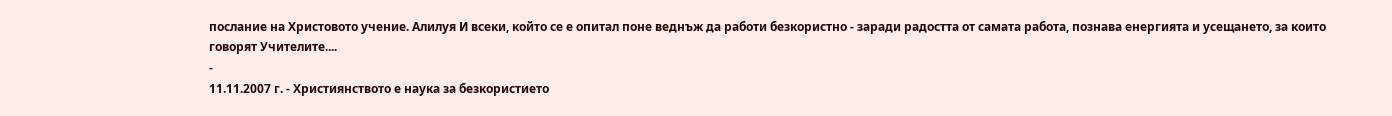послание на Христовото учение. Алилуя И всеки, който се е опитал поне веднъж да работи безкористно - заради радостта от самата работа, познава енергията и усещането, за които говорят Учителите....
-
11.11.2007 г. - Християнството е наука за безкористието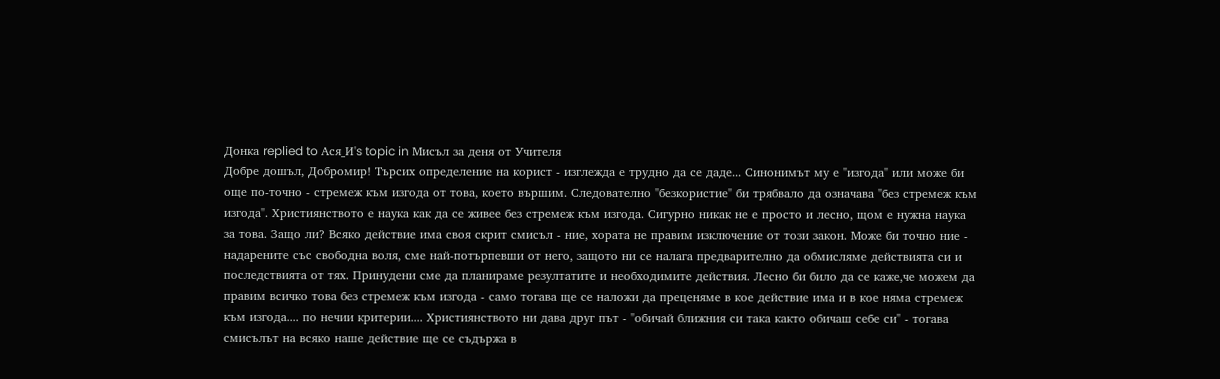Донка replied to Ася_И's topic in Мисъл за деня от Учителя
Добре дошъл, Добромир! Търсих определение на корист - изглежда е трудно да се даде... Синонимът му е "изгода" или може би още по-точно - стремеж към изгода от това, което вършим. Следователно "безкористие" би трябвало да означава "без стремеж към изгода". Християнството е наука как да се живее без стремеж към изгода. Сигурно никак не е просто и лесно, щом е нужна наука за това. Защо ли? Всяко действие има своя скрит смисъл - ние, хората не правим изключение от този закон. Може би точно ние - надарените със свободна воля, сме най-потърпевши от него, защото ни се налага предварително да обмисляме действията си и последствията от тях. Принудени сме да планираме резултатите и необходимите действия. Лесно би било да се каже,че можем да правим всичко това без стремеж към изгода - само тогава ще се наложи да преценяме в кое действие има и в кое няма стремеж към изгода.... по нечии критерии.... Християнството ни дава друг път - "обичай ближния си така както обичаш себе си" - тогава смисълът на всяко наше действие ще се съдържа в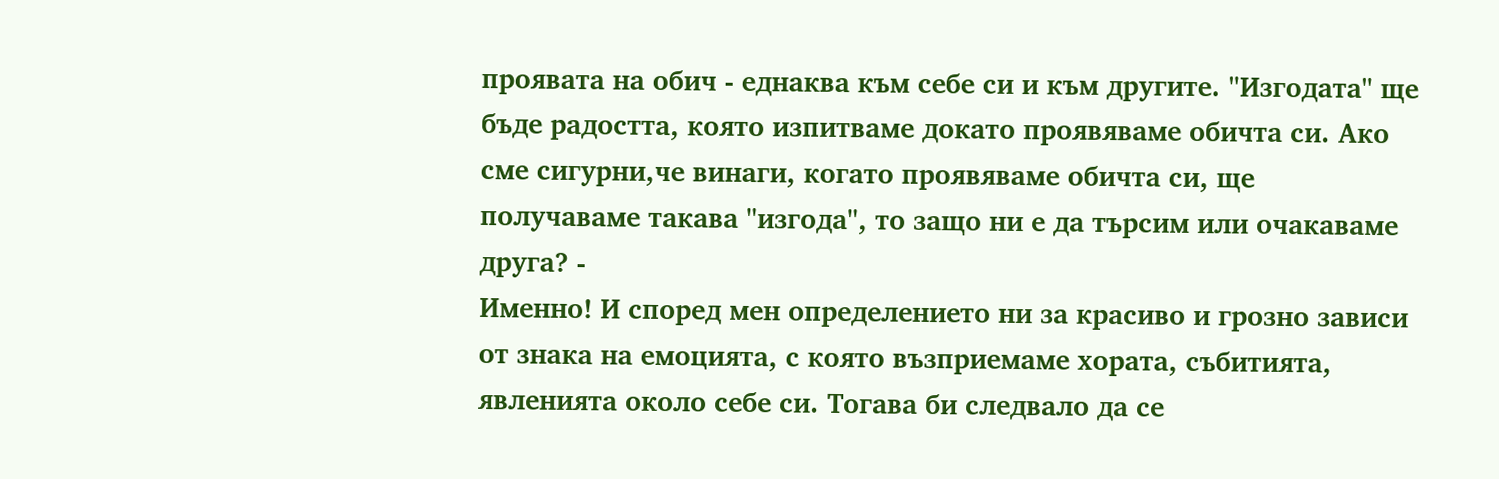проявата на обич - еднаква към себе си и към другите. "Изгодата" ще бъде радостта, която изпитваме докато проявяваме обичта си. Ако сме сигурни,че винаги, когато проявяваме обичта си, ще получаваме такава "изгода", то защо ни е да търсим или очакаваме друга? -
Именно! И според мен определението ни за красиво и грозно зависи от знака на емоцията, с която възприемаме хората, събитията, явленията около себе си. Тогава би следвало да се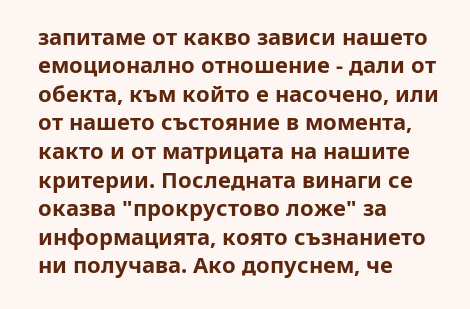запитаме от какво зависи нашето емоционално отношение - дали от обекта, към който е насочено, или от нашето състояние в момента, както и от матрицата на нашите критерии. Последната винаги се оказва "прокрустово ложе" за информацията, която съзнанието ни получава. Ако допуснем, че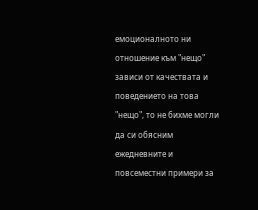емоционалното ни отношение към "нещо" зависи от качествата и поведението на това "нещо", то не бихме могли да си обясним ежедневните и повсеместни примери за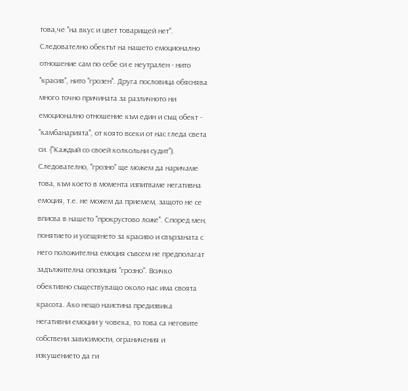това,че "на вкус и цвет товарищей нет". Следователно обектът на нашето емоционално отношение сам по себе си е неутрален - нито "красив", нито "грозен". Друга пословица обяснява много точно причината за различното ни емоционално отношение към един и същ обект - "камбанарията", от която всеки от нас гледа света си. ("Каждый со своей колкольни судит"). Следователно, "грозно" ще можем да наричаме това, към което в момента изпитваме негативна емоция, т.е. не можем да приемем, защото не се вписва в нашето "прокрустово ложе". Според мен, понятието и усещянето за красиво и свързаната с него положителна емоция съвсем не предполагат задължителна опозиция "грозно". Всичко обективно съществуващо около нас има своята красота. Ако нещо наистина предизвика негативни емоции у човека, то това са неговите собствени зависимости, ограничения и изкушението да ги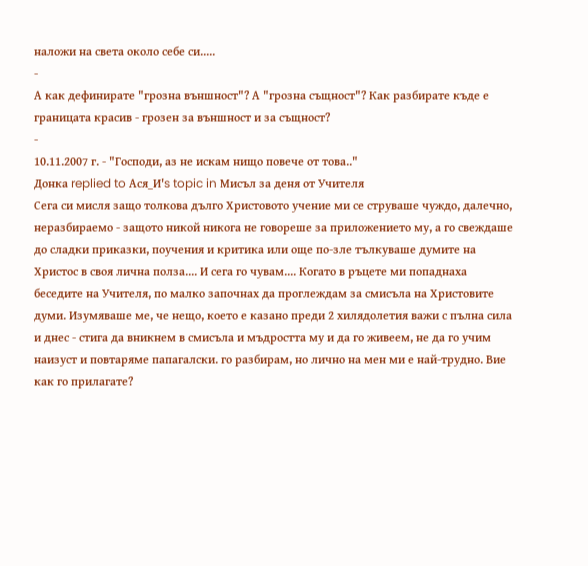наложи на света около себе си.....
-
А как дефинирате "грозна външност"? А "грозна същност"? Как разбирате къде е границата красив - грозен за външност и за същност?
-
10.11.2007 г. - "Господи, аз не искам нищо повече от това.."
Донка replied to Ася_И's topic in Мисъл за деня от Учителя
Сега си мисля защо толкова дълго Христовото учение ми се струваше чуждо, далечно, неразбираемо - защото никой никога не говореше за приложението му, а го свеждаше до сладки приказки, поучения и критика или още по-зле тълкуваше думите на Христос в своя лична полза.... И сега го чувам.... Когато в ръцете ми попаднаха беседите на Учителя, по малко започнах да проглеждам за смисъла на Христовите думи. Изумяваше ме, че нещо, което е казано преди 2 хилядолетия важи с пълна сила и днес - стига да вникнем в смисъла и мъдростта му и да го живеем, не да го учим наизуст и повтаряме папагалски. го разбирам, но лично на мен ми е най-трудно. Вие как го прилагате?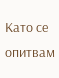Като се опитвам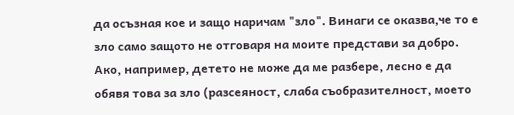да осъзная кое и защо наричам "зло". Винаги се оказва,че то е зло само защото не отговаря на моите представи за добро. Ако, например, детето не може да ме разбере, лесно е да обявя това за зло (разсеяност, слаба съобразителност, моето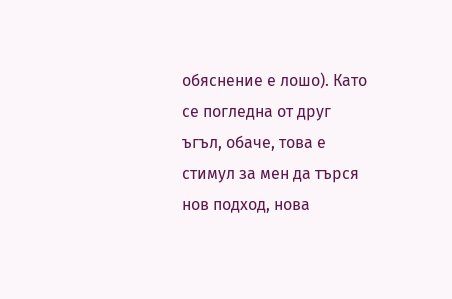обяснение е лошо). Като се погледна от друг ъгъл, обаче, това е стимул за мен да търся нов подход, нова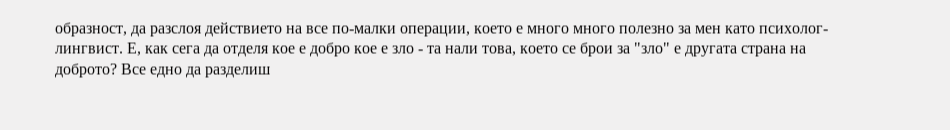образност, да разслоя действието на все по-малки операции, което е много много полезно за мен като психолог-лингвист. Е, как сега да отделя кое е добро кое е зло - та нали това, което се брои за "зло" е другата страна на доброто? Все едно да разделиш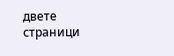двете страници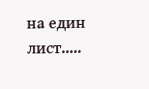на един лист.....